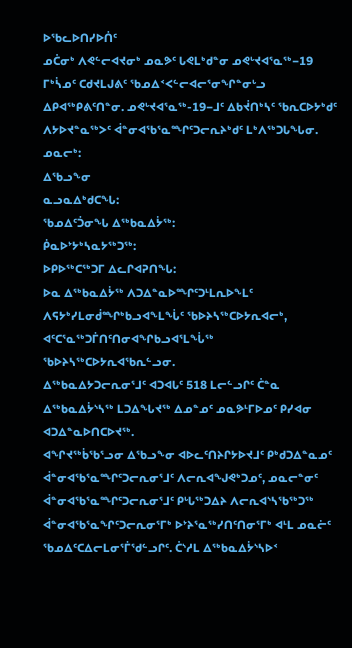ᐅᖃᓚᐅᑎᓯᐅᑏᑦ
ᓄᑖᓂᒃ ᐱᕙᓪᓕᐊᔪᓂᒃ ᓄᓇᕗᑦ ᒐᕙᒪᒃᑯᓐᓂ ᓄᕙᒡᔪᐊᕐᓇᖅ−19 ᒥᒃᓵᓄᑦ ᑕᑯᔪᒪᒍᕕᑦ ᖃᓄᐃᑉᐸᓪᓕᐊᓕᕐᓂᖏᓐᓂᒡᓗ ᐃᑭᐊᖅᑭᕕᑦᑎᓐᓂ. ᓄᕙᒡᔪᐊᕐᓇᖅ-19−ᒧᑦ ᐃᑲᔫᑎᒃᓴᑦ ᖃᕆᑕᐅᔭᒃᑯᑦ ᐱᔭᐅᔪᓐᓇᖅᐳᑦ ᐋᓐᓂᐊᖃᕐᓇᙱᑦᑐᓕᕆᔨᒃᑯᑦ ᒪᒃᐱᖅᑐᒐᖓᓂ.
ᓄᓇᓕᒃ:
ᐃᖃᓗᖕᓂ
ᓇᓗᓇᐃᒃᑯᑕᖓ:
ᖃᓄᐃᑦᑑᓂᖓ ᐃᖅᑲᓇᐃᔮᖅ:
ᑮᓇᐅᔾᔭᒃᓴᓇᔭᖅᑐᖅ:
ᐅᑭᐅᖅᑕᖅᑐᒥ ᐃᓚᒋᐊᕈᑎᖓ:
ᐅᓇ ᐃᖅᑲᓇᐃᔮᖅ ᐱᑐᐃᓐᓇᐅᙱᑦᑐᒻᒪᕆᐅᖕᒪᑦ ᐱᕋᔭᒃᓯᒪᓂᑰᙱᒃᑲᓗᐊᖕᒪᖔᑦ ᖃᐅᔨᓴᖅᑕᐅᔭᕆᐊᓕᒃ, ᐊᑦᑕᕐᓇᖅᑐᒦᑎᑦᑎᓂᐊᖏᑲᓗᐊᕐᒪᖔᖅ ᖃᐅᔨᓴᖅᑕᐅᔭᕆᐊᖃᕆᓪᓗᓂ.
ᐃᖅᑲᓇᐃᔭᑐᓕᕆᓂᕐᒧᑦ ᐊᑐᐊᒐᑦ 518 ᒪᓕᓪᓗᒋᑦ ᑖᓐᓇ ᐃᖅᑲᓇᐃᔮᔅᓴᖅ ᒪᑐᐃᖓᔪᖅ ᐃᓄᓐᓄᑦ ᓄᓇᕗᒻᒥᐅᓄᑦ ᑭᓯᐊᓂ ᐊᑐᐃᓐᓇᐅᑎᑕᐅᔪᖅ.
ᐊᖏᔪᖅᑳᖃᕐᓗᓂ ᐃᖃᓗᖕᓂ ᐊᐅᓚᑦᑎᔨᒋᔭᐅᔪᒧᑦ ᑭᒃᑯᑐᐃᓐᓇᓄᑦ ᐋᓐᓂᐊᖃᕐᓇᙱᑦᑐᓕᕆᓂᕐᒧᑦ ᐱᓕᕆᐊᖑᕙᒃᑐᓄᑦ, ᓄᓇᓕᓐᓂᑦ ᐋᓐᓂᐊᖃᕐᓇᙱᑦᑐᓕᕆᓂᕐᒧᑦ ᑭᒡᒐᖅᑐᐃᔨ ᐱᓕᕆᐊᔅᓴᖃᖅᑐᖅ ᐋᓐᓂᐊᖃᕐᓇᖏᑦᑐᓕᕆᓂᕐᒥᒃ ᐅᔾᔨᕐᓇᖅᓯᑎᑦᑎᓂᕐᒥᒃ ᐊᒻᒪ ᓄᓇᓖᑦ ᖃᓄᐃᑦᑕᐃᓕᒪᓂᕐᒦᖁᓪᓗᒋᑦ. ᑖᔅᓱᒪ ᐃᖅᑲᓇᐃᔮᔅᓴᐅᑉ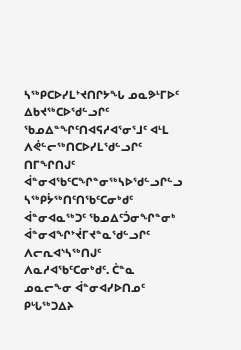ᓴᖅᑭᑕᐅᓯᒪᔾᔪᑎᒋᔭᖓ ᓄᓇᕗᒻᒥᐅᑦ ᐃᑲᔪᖅᑕᐅᖁᓪᓗᒋᑦ ᖃᓄᐃᓐᖏᑦᑎᐊᕋᓱᐊᕐᓂᕐᒧᑦ ᐊᒻᒪ ᐱᕚᓪᓕᖅᑎᑕᐅᓯᒪᖁᓪᓗᒋᑦ ᑎᒥᖏᑎᒍᑦ ᐋᓐᓂᐊᖃᑦᑕᖏᓐᓂᖅᓴᐅᖁᓪᓗᒋᓪᓗ ᓴᖅᑭᔮᖅᑎᑦᑎᖃᑦᑕᓂᒃᑯᑦ ᐋᓐᓂᐊᓇᖅᑐᑦ ᖃᓄᐃᑦᑑᓂᖏᓐᓂᒃ ᐋᓐᓂᐊᖏᔾᔫᒥᔪᓐᓇᖁᓪᓗᒋᑦ ᐱᓕᕆᐊᔅᓴᖅᑎᒍᑦ ᐱᓇᓱᐊᖃᑦᑕᓂᒃᑯᑦ. ᑖᓐᓇ ᓄᓇᓕᖕᓂ ᐋᓐᓂᐊᓯᐅᑎᓄᑦ ᑭᒡᒐᖅᑐᐃᔨ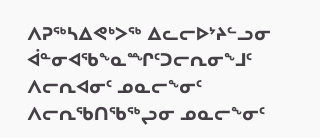ᐱᕈᖅᓴᐃᕙᒃᐳᖅ ᐃᓚᓕᐅᔾᔨᓪᓗᓂ ᐋᓐᓂᐊᖃᖕᓇᙱᑦᑐᓕᕆᓂᖕᒧᑦ ᐱᓕᕆᐊᓂᑦ ᓄᓇᓕᖕᓂᑦ ᐱᓕᕆᖃᑎᖃᖅᖢᓂ ᓄᓇᓕᖕᓂᑦ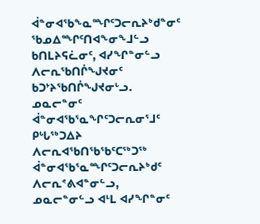ᐋᓐᓂᐊᖃᖕᓇᙱᑦᑐᓕᕆᔨᒃᑯᓐᓂᑦ ᖃᓄᐃᙱᑦᑎᐊᖕᓂᖕᒧᓪᓗ ᑲᑎᒪᔨᕋᓛᓂᑦ, ᐊᓯᖏᓐᓂᓪᓗ ᐱᓕᕆᖃᑎᒌᖑᔪᓂᑦ ᑲᑐᔾᔨᖃᑎᒌᖑᔪᓂᒡᓗ.
ᓄᓇᓕᓐᓂᑦ ᐋᓐᓂᐊᖃᕐᓇᖏᑦᑐᓕᕆᓂᕐᒧᑦ ᑭᒡᒐᖅᑐᐃᔨ ᐱᓕᕆᐊᖃᑎᖃᖃᑦᑕᖅᑐᖅ ᐋᓐᓂᐊᖃᕐᓇᙱᑦᑐᓕᕆᔨᒃᑯᑦ ᐱᓕᕆᕝᕕᐊᓐᓂᓪᓗ, ᓄᓇᓕᓐᓂᓪᓗ ᐊᒻᒪ ᐊᓯᖏᓐᓂᑦ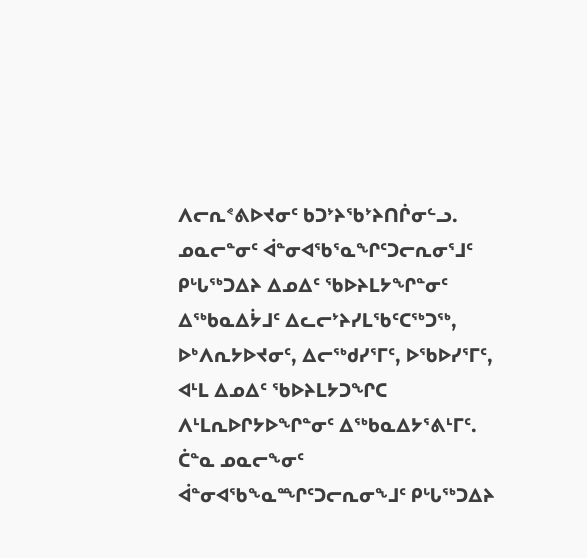ᐱᓕᕆᕝᕕᐅᔪᓂᑦ ᑲᑐᔾᔨᖃᔾᔨᑎᒌᓂᓪᓗ. ᓄᓇᓕᓐᓂᑦ ᐋᓐᓂᐊᖃᕐᓇᖏᑦᑐᓕᕆᓂᕐᒧᑦ ᑭᒡᒐᖅᑐᐃᔨ ᐃᓄᐃᑦ ᖃᐅᔨᒪᔭᖏᓐᓂᑦ ᐃᖅᑲᓇᐃᔮᒧᑦ ᐃᓚᓕᔾᔨᓯᒪᖃᑦᑕᖅᑐᖅ, ᐅᒃᐱᕆᔭᐅᔪᓂᑦ, ᐃᓕᖅᑯᓯᕐᒥᑦ, ᐅᖃᐅᓯᕐᒥᑦ, ᐊᒻᒪ ᐃᓄᐃᑦ ᖃᐅᔨᒪᔭᑐᖏᑕ ᐱᒻᒪᕆᐅᒋᔭᐅᖏᓐᓂᑦ ᐃᖅᑲᓇᐃᔭᕐᕕᒻᒥᑦ. ᑖᓐᓇ ᓄᓇᓕᖕᓂᑦ ᐋᓐᓂᐊᖃᖕᓇᙱᑦᑐᓕᕆᓂᖕᒧᑦ ᑭᒡᒐᖅᑐᐃᔨ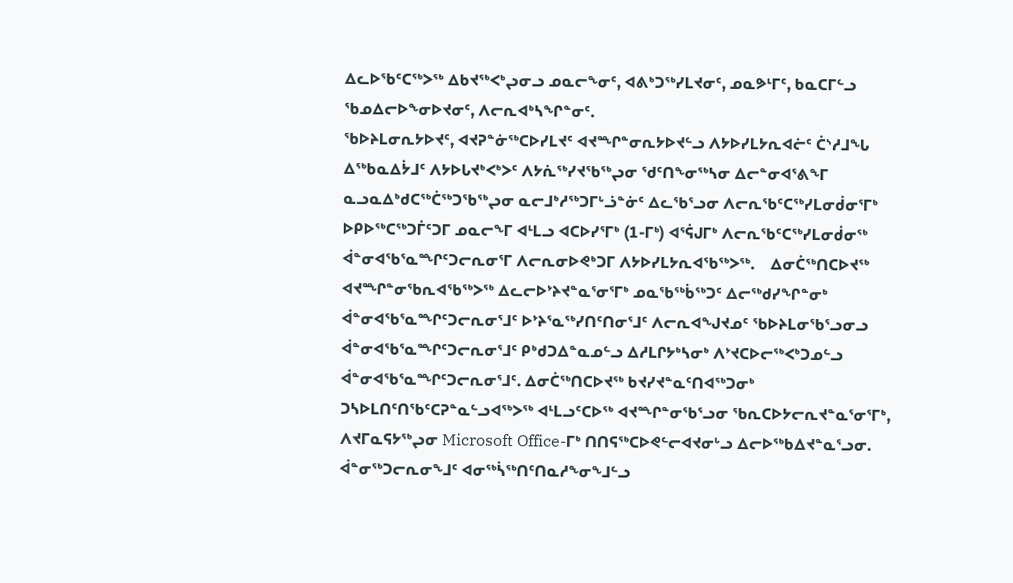ᐃᓚᐅᖃᑦᑕᖅᐳᖅ ᐃᑲᔪᖅᐸᒃᖢᓂᓗ ᓄᓇᓕᖕᓂᑦ, ᐊᕕᒃᑐᖅᓯᒪᔪᓂᑦ, ᓄᓇᕗᒻᒥᑦ, ᑲᓇᑕᒥᓪᓗ ᖃᓄᐃᓕᐅᖕᓂᐅᔪᓂᑦ, ᐱᓕᕆᐊᒃᓴᖏᓐᓂᑦ.
ᖃᐅᔨᒪᓂᕆᔭᐅᔪᑦ, ᐊᔪᕈᓐᓃᖅᑕᐅᓯᒪᔪᑦ ᐊᔪᙱᓐᓂᕆᔭᐅᔪᓪᓗ ᐱᔭᐅᓯᒪᔭᕆᐊᓖᑦ ᑖᔅᓱᒧᖓ ᐃᖅᑲᓇᐃᔮᒧᑦ ᐱᔭᐅᒐᔪᒃᐸᒃᐳᑦ ᐱᔭᕇᖅᓯᔪᖃᖅᖢᓂ ᖁᑦᑎᖕᓂᖅᓴᓂ ᐃᓕᓐᓂᐊᕐᕕᖕᒥ ᓇᓗᓇᐃᒃᑯᑕᖅᑖᖅᑐᖃᖅᖢᓂ ᓇᓕᒧᒃᓱᖅᑐᒥᒡᓘᓐᓃᑦ ᐃᓚᖃᕐᓗᓂ ᐱᓕᕆᖃᑦᑕᖅᓯᒪᓂᑰᓂᕐᒥᒃ ᐅᑭᐅᖅᑕᖅᑐᒦᑦᑐᒥ ᓄᓇᓕᖕᒥ ᐊᒻᒪᓗ ᐊᑕᐅᓯᕐᒥᒃ (1-ᒥᒃ) ᐊᕐᕌᒍᒥᒃ ᐱᓕᕆᖃᑦᑕᖅᓯᒪᓂᑰᓂᖅ ᐋᓐᓂᐊᖃᕐᓇᙱᑦᑐᓕᕆᓂᕐᒥ ᐱᓕᕆᓂᐅᕙᒃᑐᒥ ᐱᔭᐅᓯᒪᔭᕆᐊᖃᖅᐳᖅ.    ᐃᓂᑖᖅᑎᑕᐅᔪᖅ ᐊᔪᙱᓐᓂᖃᕆᐊᖃᖅᐳᖅ ᐃᓚᓕᐅᔾᔨᔪᓐᓇᕐᓂᕐᒥᒃ ᓄᓇᖃᖅᑳᖅᑐᑦ ᐃᓕᖅᑯᓯᖏᓐᓂᒃ ᐋᓐᓂᐊᖃᕐᓇᙱᑦᑐᓕᕆᓂᕐᒧᑦ ᐅᔾᔨᕐᓇᖅᓯᑎᑦᑎᓂᕐᒧᑦ ᐱᓕᕆᐊᖑᔪᓄᑦ ᖃᐅᔨᒪᓂᖃᕐᓗᓂᓗ ᐋᓐᓂᐊᖃᕐᓇᙱᑦᑐᓕᕆᓂᕐᒧᑦ ᑭᒃᑯᑐᐃᓐᓇᓄᓪᓗ ᐃᓱᒪᒋᔭᒃᓴᓂᒃ ᐱᔾᔪᑕᐅᓕᖅᐸᒃᑐᓄᓪᓗ ᐋᓐᓂᐊᖃᕐᓇᙱᑦᑐᓕᕆᓂᕐᒧᑦ. ᐃᓂᑖᖅᑎᑕᐅᔪᖅ ᑲᔪᓯᔪᓐᓇᑦᑎᐊᖅᑐᓂᒃ ᑐᓴᐅᒪᑎᑦᑎᖃᑦᑕᕈᓐᓇᓪᓗᐊᖅᐳᖅ ᐊᒻᒪᓗᑦᑕᐅᖅ ᐊᔪᙱᓐᓂᖃᕐᓗᓂ ᖃᕆᑕᐅᔭᓕᕆᔪᓐᓇᕐᓂᕐᒥᒃ, ᐱᔪᒥᓇᕋᔭᖅᖢᓂ Microsoft Office-ᒥᒃ ᑎᑎᕋᖅᑕᐅᕙᓪᓕᐊᔪᓂᒡᓗ ᐃᓕᐅᖅᑲᐃᔪᓐᓇᕐᓗᓂ. ᐋᓐᓂᖅᑐᓕᕆᓂᖕᒧᑦ ᐊᓂᖅᓵᖅᑎᑦᑎᓇᓱᖕᓂᖕᒧᓪᓗ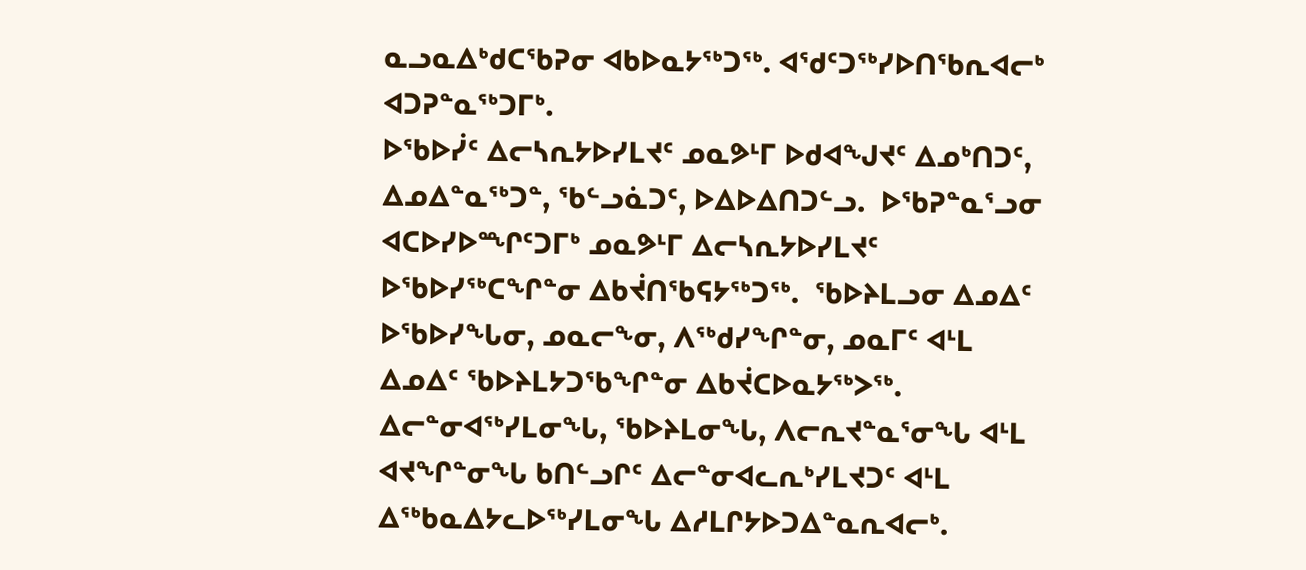ᓇᓗᓇᐃᒃᑯᑕᖃᕈᓂ ᐊᑲᐅᓇᔭᖅᑐᖅ. ᐊᖁᑦᑐᖅᓯᐅᑎᖃᕆᐊᓕᒃ ᐊᑐᕈᓐᓇᖅᑐᒥᒃ.
ᐅᖃᐅᓰᑦ ᐃᓕᓴᕆᔭᐅᓯᒪᔪᑦ ᓄᓇᕗᒻᒥ ᐅᑯᐊᖑᔪᑦ ᐃᓄᒃᑎᑐᑦ, ᐃᓄᐃᓐᓇᖅᑐᓐ, ᖃᓪᓗᓈᑐᑦ, ᐅᐃᐅᐃᑎᑐᓪᓗ.  ᐅᖃᕈᓐᓇᕐᓗᓂ ᐊᑕᐅᓯᐅᙱᑦᑐᒥᒃ ᓄᓇᕗᒻᒥ ᐃᓕᓴᕆᔭᐅᓯᒪᔪᑦ ᐅᖃᐅᓯᖅᑕᖏᓐᓂ ᐃᑲᔫᑎᖃᕋᔭᖅᑐᖅ.  ᖃᐅᔨᒪᓗᓂ ᐃᓄᐃᑦ ᐅᖃᐅᓯᖓᓂ, ᓄᓇᓕᖕᓂ, ᐱᖅᑯᓯᖏᓐᓂ, ᓄᓇᒥᑦ ᐊᒻᒪ ᐃᓄᐃᑦ ᖃᐅᔨᒪᔭᑐᖃᖏᓐᓂ ᐃᑲᔫᑕᐅᓇᔭᖅᐳᖅ.
ᐃᓕᓐᓂᐊᖅᓯᒪᓂᖓ, ᖃᐅᔨᒪᓂᖓ, ᐱᓕᕆᔪᓐᓇᕐᓂᖓ ᐊᒻᒪ ᐊᔪᖏᓐᓂᖓ ᑲᑎᓪᓗᒋᑦ ᐃᓕᓐᓂᐊᓚᕆᒃᓯᒪᔪᑐᑦ ᐊᒻᒪ ᐃᖅᑲᓇᐃᔭᓚᐅᖅᓯᒪᓂᖓ ᐃᓱᒪᒋᔭᐅᑐᐃᓐᓇᕆᐊᓕᒃ.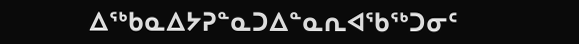ᐃᖅᑲᓇᐃᔭᕈᓐᓇᑐᐃᓐᓇᕆᐊᖃᖅᑐᓂᑦ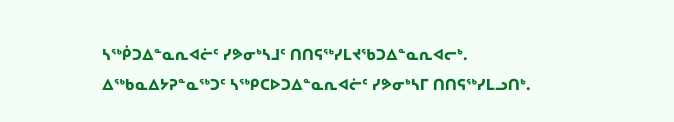ᓴᖅᑮᑐᐃᓐᓇᕆᐊᓖᑦ ᓯᕗᓂᒃᓴᒧᑦ ᑎᑎᕋᖅᓯᒪᔪᖃᑐᐃᓐᓇᕆᐊᓕᒃ.
ᐃᖅᑲᓇᐃᔭᕈᓐᓇᖅᑐᑦ ᓴᖅᑭᑕᐅᑐᐃᓐᓇᕆᐊᓖᑦ ᓯᕗᓂᒃᓴᒥ ᑎᑎᕋᖅᓯᒪᓗᑎᒃ.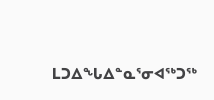ᒪᑐᐃᖓᐃᓐᓇᕐᓂᐊᖅᑐᖅ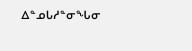ᐃᓐᓄᒐᓱᓐᓂᖓᓂ